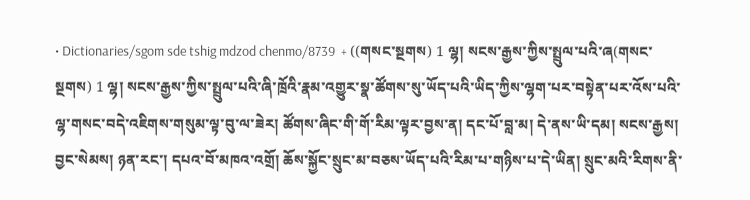• Dictionaries/sgom sde tshig mdzod chenmo/8739  + ((གསང་སྔགས) 1 ལྷ། སངས་རྒྱས་ཀྱིས་སྤྲུལ་པའི་ཞ(གསང་སྔགས) 1 ལྷ། སངས་རྒྱས་ཀྱིས་སྤྲུལ་པའི་ཞི་ཁྲོའི་རྣམ་འགྱུར་སྣ་ཚོགས་སུ་ཡོད་པའི་ཡིད་ཀྱིས་ལྷག་པར་བསྟེན་པར་འོས་པའི་ལྷ་གསང་བདེ་འཇིགས་གསུམ་ལྟ་བུ་ལ་ཟེར། ཚོགས་ཞིང་གི་གོ་རིམ་ལྟར་བྱས་ན། དང་པོ་བླ་མ། དེ་ནས་ཡི་དམ། སངས་རྒྱས། བྱང་སེམས། ཉན་རང་། དཔའ་བོ་མཁའ་འགྲོ། ཆོས་སྐྱོང་སྲུང་མ་བཅས་ཡོད་པའི་རིམ་པ་གཉིས་པ་དེ་ཡིན། སྲུང་མའི་རིགས་ནི་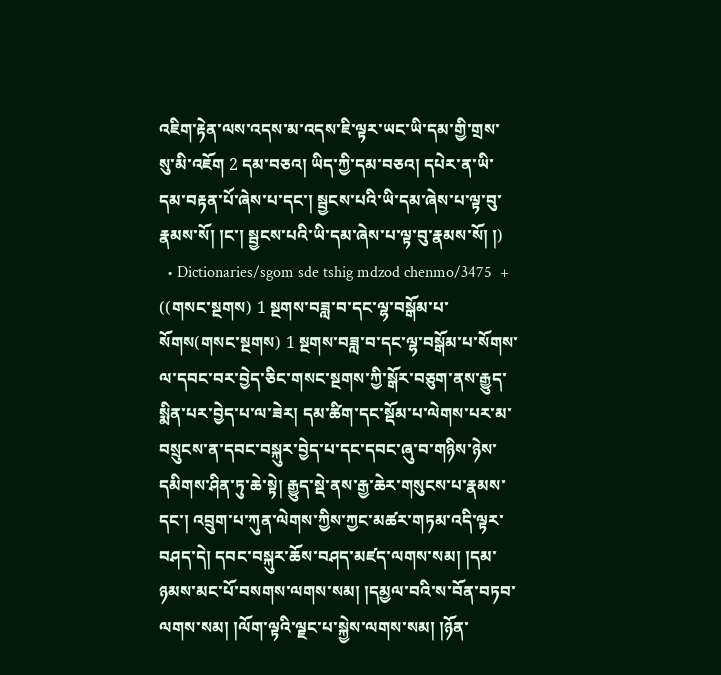འཇིག་རྟེན་ལས་འདས་མ་འདས་ཇི་ལྟར་ཡང་ཡི་དམ་གྱི་གྲས་སུ་མི་འཇོག 2 དམ་བཅའ། ཡིད་ཀྱི་དམ་བཅའ། དཔེར་ན་ཡི་དམ་བརྟན་པོ་ཞེས་པ་དང་། སྦྱངས་པའི་ཡི་དམ་ཞེས་པ་ལྟ་བུ་རྣམས་སོ། །ང་། སྦྱངས་པའི་ཡི་དམ་ཞེས་པ་ལྟ་བུ་རྣམས་སོ། །)
  • Dictionaries/sgom sde tshig mdzod chenmo/3475  + ((གསང་སྔགས) 1 སྔགས་བཟླ་བ་དང་ལྷ་བསྒོམ་པ་སོགས(གསང་སྔགས) 1 སྔགས་བཟླ་བ་དང་ལྷ་བསྒོམ་པ་སོགས་ལ་དབང་བར་བྱེད་ཅིང་གསང་སྔགས་ཀྱི་སྒོར་བཅུག་ནས་རྒྱུད་སྨིན་པར་བྱེད་པ་ལ་ཟེར། དམ་ཚིག་དང་སྡོམ་པ་ལེགས་པར་མ་བསྲུངས་ན་དབང་བསྐུར་བྱེད་པ་དང་དབང་ཞུ་བ་གཉིས་ཉེས་དམིགས་ཤིན་ཏུ་ཆེ་སྟེ། རྒྱུད་སྡེ་ནས་རྒྱ་ཆེར་གསུངས་པ་རྣམས་དང་། འབྲུག་པ་ཀུན་ལེགས་ཀྱིས་ཀྱང་མཚར་གཏམ་འདི་ལྟར་བཤད་དེ། དབང་བསྐུར་ཆོས་བཤད་མཛད་ལགས་སམ། །དམ་ཉམས་མང་པོ་བསགས་ལགས་སམ། །དམྱལ་བའི་ས་བོན་བཏབ་ལགས་སམ། །ལོག་ལྟའི་ལྗང་པ་སྐྱེས་ལགས་སམ། །ཉོན་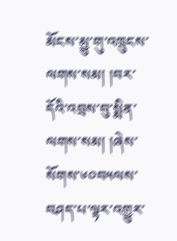མོངས་མྱུ་གུ་འཁྲུངས་ལགས་སམ། །བར་དོའི་འབྲས་བུ་སྨིན་ལགས་སམ། །ཞེས་སོགས་༦༠བ༥ལས་བཤད་པ་ལྟར་འགྱུར་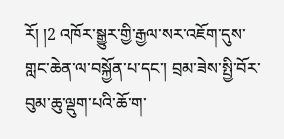རོ། །2 འཁོར་སྒྱུར་གྱི་རྒྱལ་སར་འཇོག་དུས་གླང་ཆེན་ལ་བསྐྱོན་པ་དང་། བྲམ་ཟེས་སྤྱི་བོར་བུམ་ཆུ་ལྡུག་པའི་ཆོ་ག་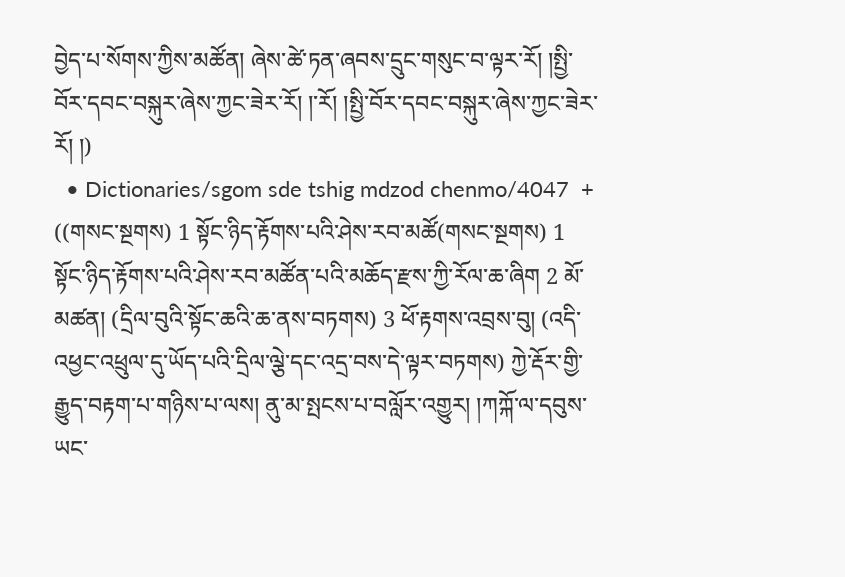བྱེད་པ་སོགས་ཀྱིས་མཚོན། ཞེས་ཚེ་ཏན་ཞབས་དྲུང་གསུང་བ་ལྟར་རོ། །སྤྱི་བོར་དབང་བསྐུར་ཞེས་ཀྱང་ཟེར་རོ། །་རོ། །སྤྱི་བོར་དབང་བསྐུར་ཞེས་ཀྱང་ཟེར་རོ། །)
  • Dictionaries/sgom sde tshig mdzod chenmo/4047  + ((གསང་སྔགས) 1 སྟོང་ཉིད་རྟོགས་པའི་ཤེས་རབ་མཚོ(གསང་སྔགས) 1 སྟོང་ཉིད་རྟོགས་པའི་ཤེས་རབ་མཚོན་པའི་མཆོད་རྫས་ཀྱི་རོལ་ཆ་ཞིག 2 མོ་མཚན། (དྲིལ་བུའི་སྟོང་ཆའི་ཆ་ནས་བཏགས) 3 ཕོ་རྟགས་འབྲས་བུ། (འདི་འཕྱང་འཕྲུལ་དུ་ཡོད་པའི་དྲིལ་ལྕེ་དང་འདྲ་བས་དེ་ལྟར་བཏགས) ཀྱེ་རྡོར་གྱི་རྒྱུད་བརྟག་པ་གཉིས་པ་ལས། ནུ་མ་སྤངས་པ་བལློར་འགྱུར། །ཀཀྐོ་ལ་དབུས་ཡང་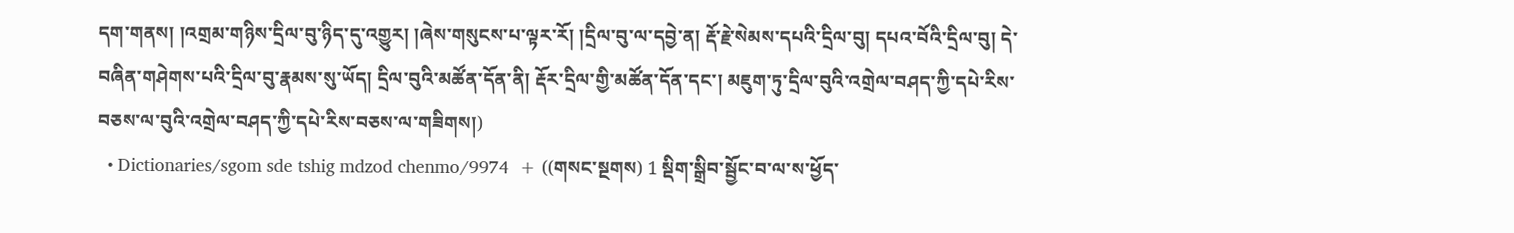དག་གནས། །འགྲམ་གཉིས་དྲིལ་བུ་ཉིད་དུ་འགྱུར། །ཞེས་གསུངས་པ་ལྟར་རོ། །དྲིལ་བུ་ལ་དབྱེ་ན། རྡོ་རྗེ་སེམས་དཔའི་དྲིལ་བུ། དཔའ་བོའི་དྲིལ་བུ། དེ་བཞིན་གཤེགས་པའི་དྲིལ་བུ་རྣམས་སུ་ཡོད། དྲིལ་བུའི་མཚོན་དོན་ནི། རྡོར་དྲིལ་གྱི་མཚོན་དོན་དང་། མཇུག་ཏུ་དྲིལ་བུའི་འགྲེལ་བཤད་ཀྱི་དཔེ་རིས་བཅས་ལ་བུའི་འགྲེལ་བཤད་ཀྱི་དཔེ་རིས་བཅས་ལ་གཟིགས།)
  • Dictionaries/sgom sde tshig mdzod chenmo/9974  + ((གསང་སྔགས) 1 སྡིག་སྒྲིབ་སྦྱོང་བ་ལ་ས་ཕྱོད་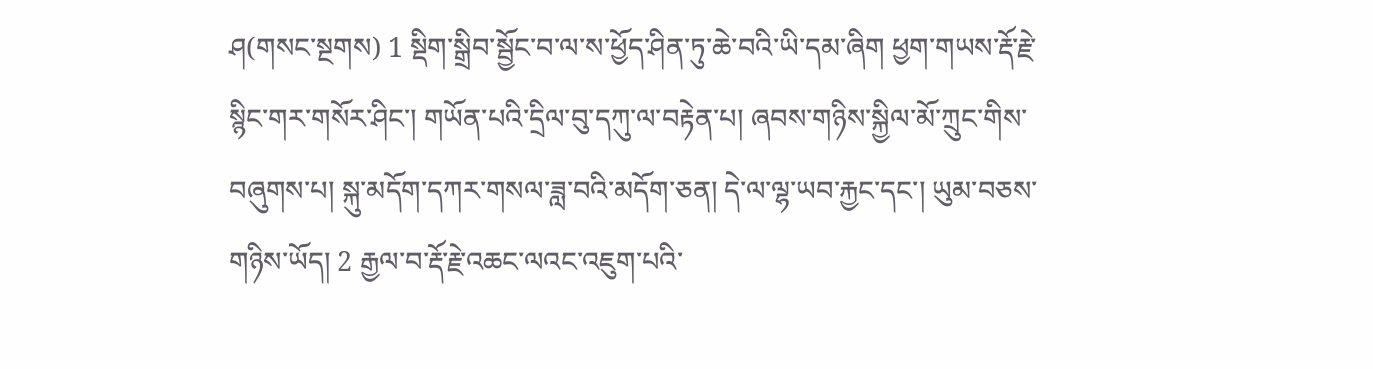ཤ(གསང་སྔགས) 1 སྡིག་སྒྲིབ་སྦྱོང་བ་ལ་ས་ཕྱོད་ཤིན་ཏུ་ཆེ་བའི་ཡི་དམ་ཞིག ཕྱག་གཡས་རྡོ་རྗེ་སྙིང་གར་གསོར་ཤིང་། གཡོན་པའི་དྲིལ་བུ་དཀུ་ལ་བརྟེན་པ། ཞབས་གཉིས་སྐྱིལ་མོ་ཀྲུང་གིས་བཞུགས་པ། སྐུ་མདོག་དཀར་གསལ་ཟླ་བའི་མདོག་ཅན། དེ་ལ་ལྷ་ཡབ་རྐྱང་དང་། ཡུམ་བཅས་གཉིས་ཡོད། 2 རྒྱལ་བ་རྡོ་རྗེ་འཆང་ལའང་འཇུག་པའི་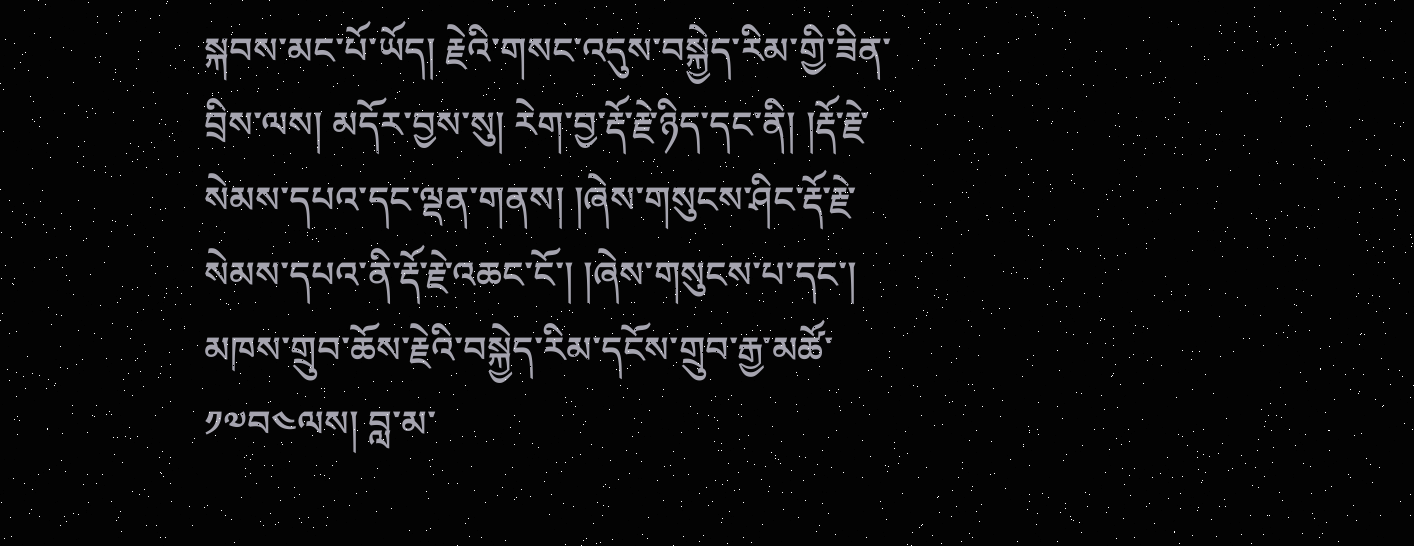སྐབས་མང་པོ་ཡོད། རྗེའི་གསང་འདུས་བསྐྱེད་རིམ་གྱི་ཟིན་བྲིས་ལས། མདོར་བྱས་སུ། རེག་བྱ་རྡོ་རྗེ་ཉིད་དང་ནི། །རྡོ་རྗེ་སེམས་དཔའ་དང་ལྡན་གནས། །ཞེས་གསུངས་ཤིང་རྡོ་རྗེ་སེམས་དཔའ་ནི་རྡོ་རྗེ་འཆང་ངོ་། །ཞེས་གསུངས་པ་དང་། མཁས་གྲུབ་ཆོས་རྗེའི་བསྐྱེད་རིམ་དངོས་གྲུབ་རྒྱ་མཚོ་༡༧བ༤ལས། བླ་མ་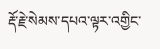རྡོ་རྗེ་སེམས་དཔའ་ལྟར་འགྱིང་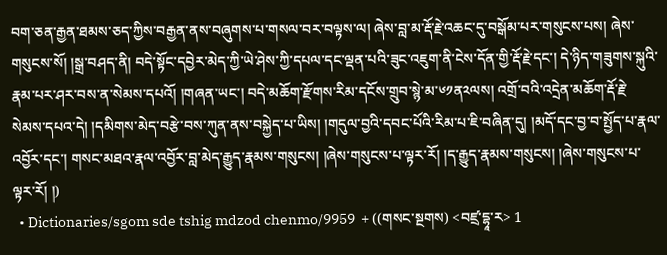བག་ཅན་རྒྱན་ཐམས་ཅད་ཀྱིས་བརྒྱན་ནས་བཞུགས་པ་གསལ་བར་བལྟས་ལ། ཞེས་བླ་མ་རྡོ་རྗེ་འཆང་དུ་བསྒོམ་པར་གསུངས་པས། ཞེས་གསུངས་སོ། །སྒྲ་བཤད་ནི། བདེ་སྟོང་དབྱེར་མེད་ཀྱི་ཡེ་ཤེས་ཀྱི་དཔལ་དང་ལྡན་པའི་ཟུང་འཇུག་ནི་ངེས་དོན་གྱི་རྡོ་རྗེ་དང་། དེ་ཉིད་གཟུགས་སྐུའི་རྣམ་པར་ཤར་བས་ན་སེམས་དཔའོ། །གཞན་ཡང་། བདེ་མཆོག་རྫོགས་རིམ་དངོས་གྲུབ་སྙེ་མ་༦༡ན༢ལས། འགྲོ་བའི་འདྲེན་མཆོག་རྡོ་རྗེ་སེམས་དཔའ་དེ། །དམིགས་མེད་བརྩེ་བས་ཀུན་ནས་བསྐྱེད་པ་ཡིས། །གདུལ་བྱའི་དབང་པོའི་རིམ་པ་ཇི་བཞིན་དུ། །མདོ་དང་བྱ་བ་སྤྱོད་པ་རྣལ་འབྱོར་དང་། གསང་མཐའ་རྣལ་འབྱོར་བླ་མེད་རྒྱུད་རྣམས་གསུངས། །ཞེས་གསུངས་པ་ལྟར་རོ། །ད་རྒྱུད་རྣམས་གསུངས། །ཞེས་གསུངས་པ་ལྟར་རོ། །)
  • Dictionaries/sgom sde tshig mdzod chenmo/9959  + ((གསང་སྔགས) <བཛྲ་དྷཱ་ར> 1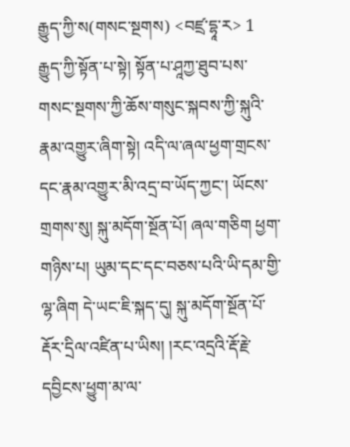རྒྱུད་ཀྱི་ས(གསང་སྔགས) <བཛྲ་དྷཱ་ར> 1 རྒྱུད་ཀྱི་སྟོན་པ་སྟེ། སྟོན་པ་ཤཱཀྱ་ཐུབ་པས་གསང་སྔགས་ཀྱི་ཆོས་གསུང་སྐབས་ཀྱི་སྐུའི་རྣམ་འགྱུར་ཞིག་སྟེ། འདི་ལ་ཞལ་ཕྱག་གྲངས་དང་རྣམ་འགྱུར་མི་འདྲ་བ་ཡོད་ཀྱང་། ཡོངས་གྲགས་སུ། སྐུ་མདོག་སྔོན་པོ། ཞལ་གཅིག ཕྱག་གཉིས་པ། ཡུམ་དང་དང་བཅས་པའི་ཡི་དམ་གྱི་ལྷ་ཞིག དེ་ཡང་ཇི་སྐད་དུ། སྐུ་མདོག་སྔོན་པོ་རྡོར་དྲིལ་འཛིན་པ་ཡིས། །རང་འདྲའི་རྡོ་རྗེ་དབྱིངས་ཕྱུག་མ་ལ་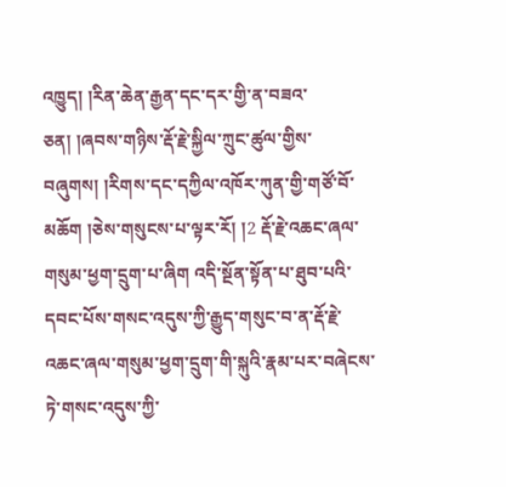འཁྱུད། །རིན་ཆེན་རྒྱན་དང་དར་གྱི་ན་བཟའ་ཅན། །ཞབས་གཉིས་རྡོ་རྗེ་སྐྱིལ་ཀྲུང་ཚུལ་གྱིས་བཞུགས། །རིགས་དང་དཀྱིལ་འཁོར་ཀུན་གྱི་གཙོ་བོ་མཆོག །ཅེས་གསུངས་པ་ལྟར་རོ། །2 རྡོ་རྗེ་འཆང་ཞལ་གསུམ་ཕྱག་དྲུག་པ་ཞིག འདི་སྔོན་སྟོན་པ་ཐུབ་པའི་དབང་པོས་གསང་འདུས་ཀྱི་རྒྱུད་གསུང་བ་ན་རྡོ་རྗེ་འཆང་ཞལ་གསུམ་ཕྱག་དྲུག་གི་སྐུའི་རྣམ་པར་བཞེངས་ཏེ་གསང་འདུས་ཀྱི་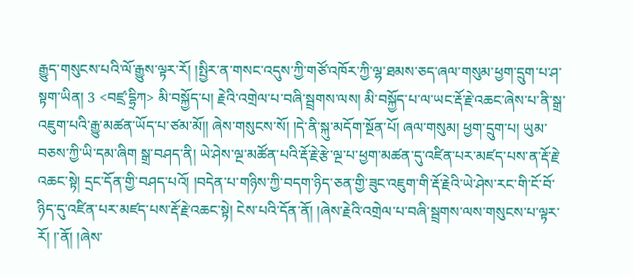རྒྱུད་གསུངས་པའི་ལོ་རྒྱུས་ལྟར་རོ། །སྤྱིར་ན་གསང་འདུས་ཀྱི་གཙོ་འཁོར་ཀྱི་ལྷ་ཐམས་ཅད་ཞལ་གསུམ་ཕྱག་དྲུག་པ་ཤ་སྟག་ཡིན། 3 <བཛྲ་དྷྲིཀ> མི་བསྐྱོད་པ། རྗེའི་འགྲེལ་པ་བཞི་སྦྲགས་ལས། མི་བསྐྱོད་པ་ལ་ཡང་རྡོ་རྗེ་འཆང་ཞེས་པ་ནི་སྒྲ་འཇུག་པའི་རྒྱུ་མཚན་ཡོད་པ་ཙམ་མོ།། ཞེས་གསུངས་སོ། །དེ་ནི་སྐུ་མདོག་སྔོན་པོ། ཞལ་གསུམ། ཕྱག་དྲུག་པ། ཡུམ་བཅས་ཀྱི་ཡི་དམ་ཞིག སྒྲ་བཤད་ནི། ཡེ་ཤེས་ལྔ་མཚོན་པའི་རྡོ་རྗེ་རྩེ་ལྔ་པ་ཕྱག་མཚན་དུ་འཛིན་པར་མཛད་པས་ན་རྡོ་རྗེ་འཆང་སྟེ། དྲང་དོན་གྱི་བཤད་པའོ། །བདེན་པ་གཉིས་ཀྱི་བདག་ཉིད་ཅན་གྱི་ཟུང་འཇུག་གི་རྡོ་རྗེའི་ཡེ་ཤེས་རང་གི་ངོ་བོ་ཉིད་དུ་འཛིན་པར་མཛད་པས་རྡོ་རྗེ་འཆང་སྟེ། ངེས་པའི་དོན་ནོ། །ཞེས་རྗེའི་འགྲེལ་པ་བཞི་སྦྲགས་ལས་གསུངས་པ་ལྟར་རོ། །་ནོ། །ཞེས་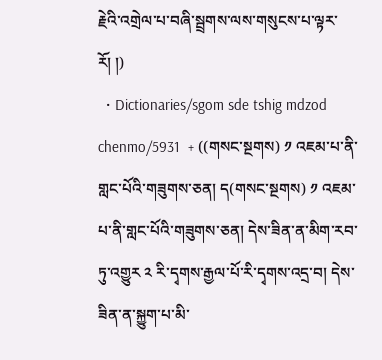རྗེའི་འགྲེལ་པ་བཞི་སྦྲགས་ལས་གསུངས་པ་ལྟར་རོ། །)
  • Dictionaries/sgom sde tshig mdzod chenmo/5931  + ((གསང་སྔགས) ༡ འཇམ་པ་ནི་གླང་པོའི་གཟུགས་ཅན། ད(གསང་སྔགས) ༡ འཇམ་པ་ནི་གླང་པོའི་གཟུགས་ཅན། དེས་ཟིན་ན་མིག་རབ་ཏུ་འགྱུར ༢ རི་དྭགས་རྒྱལ་པོ་རི་དྭགས་འདྲ་བ། དེས་ཟིན་ན་སྐྱུག་པ་མི་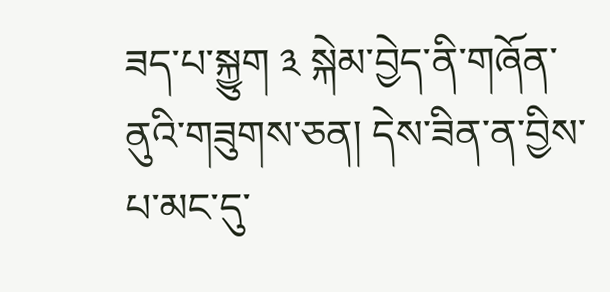ཟད་པ་སྐྱུག ༣ སྐེམ་བྱེད་ནི་གཞོན་ནུའི་གཟུགས་ཅན། དེས་ཟིན་ན་བྱིས་པ་མང་དུ་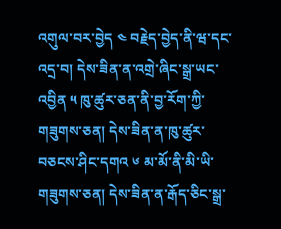འགུལ་བར་བྱེད ༤ བརྗེད་བྱེད་ནི་ཝ་དང་འདྲ་བ། དེས་ཟིན་ན་འགྲེ་ཞིང་སྒྲ་ཡང་འབྱིན ༥ ཁུ་ཚུར་ཅན་ནི་བྱ་རོག་ཀྱི་གཟུགས་ཅན། དེས་ཟིན་ན་ཁུ་ཚུར་བཅངས་ཤིང་དགའ ༦ མ་མོ་ནི་མི་ཡི་གཟུགས་ཅན། དེས་ཟིན་ན་རྒོད་ཅིང་སྒྲ་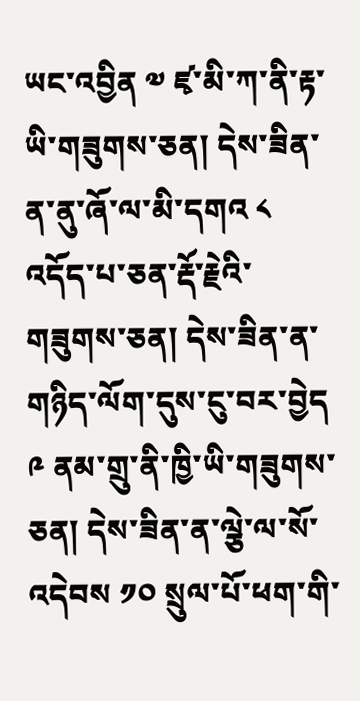ཡང་འབྱིན ༧ ཛྭ་མི་ཀ་ནི་རྟ་ཡི་གཟུགས་ཅན། དེས་ཟིན་ན་ནུ་ཞོ་ལ་མི་དགའ ༨ འདོད་པ་ཅན་རྡོ་རྗེའི་གཟུགས་ཅན། དེས་ཟིན་ན་གཉིད་ལོག་དུས་ངུ་བར་བྱེད ༩ ནམ་གྲུ་ནི་ཁྱི་ཡི་གཟུགས་ཅན། དེས་ཟིན་ན་ལྕེ་ལ་སོ་འདེབས ༡༠ སྲུལ་པོ་ཕག་གི་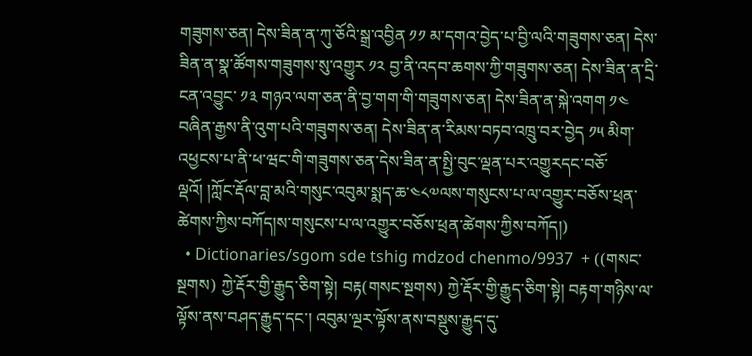གཟུགས་ཅན། དེས་ཟིན་ན་ཀུ་ཅོའི་སྒྲ་འབྱིན ༡༡ མ་དགའ་བྱེད་པ་བྱི་ལའི་གཟུགས་ཅན། དེས་ཟིན་ན་སྣ་ཚོགས་གཟུགས་སུ་འགྱུར ༡༢ བྱ་ནི་འདབ་ཆགས་ཀྱི་གཟུགས་ཅན། དེས་ཟིན་ན་དྲི་ངན་འབྱུང་ ༡༣ གཉའ་ལག་ཅན་ནི་བྱ་གག་གི་གཟུགས་ཅན། དེས་ཟིན་ན་སྐེ་འགག ༡༤ བཞིན་རྒྱས་ནི་འུག་པའི་གཟུགས་ཅན། དེས་ཟིན་ན་རིམས་བཏབ་འཁྲུ་བར་བྱེད ༡༥ མིག་འཕྱངས་པ་ནི་ཕ་ཝང་གི་གཟུགས་ཅན་དེས་ཟིན་ན་སྤྱི་བུང་ལྡན་པར་འགྱུརདང་བཅོ་ལྡའོ། །ཀློང་རྡོལ་བླ་མའི་གསུང་འབུམ་སྨད་ཆ་༤༨༧ལས་གསུངས་པ་ལ་འགྱུར་བཅོས་ཕྲན་ཚེགས་ཀྱིས་བཀོད།ས་གསུངས་པ་ལ་འགྱུར་བཅོས་ཕྲན་ཚེགས་ཀྱིས་བཀོད།)
  • Dictionaries/sgom sde tshig mdzod chenmo/9937  + ((གསང་སྔགས) ཀྱེ་རྡོར་གྱི་རྒྱུད་ཅིག་སྟེ། བརྟ(གསང་སྔགས) ཀྱེ་རྡོར་གྱི་རྒྱུད་ཅིག་སྟེ། བརྟག་གཉིས་ལ་ལྟོས་ནས་བཤད་རྒྱུད་དང་། འབུམ་ལྔར་ལྟོས་ནས་བསྡུས་རྒྱུད་དུ་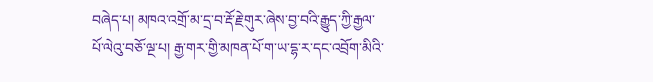བཞེད་པ། མཁའ་འགྲོ་མ་དྲ་བ་རྡོ་རྗེ་གུར་ཞེས་བྱ་བའི་རྒྱུད་ཀྱི་རྒྱལ་པོ་ལེའུ་བཅོ་ལྔ་པ། རྒྱ་གར་གྱི་མཁན་པོ་ག་ཡ་དྷ་ར་དང་འབྲོག་མིའི་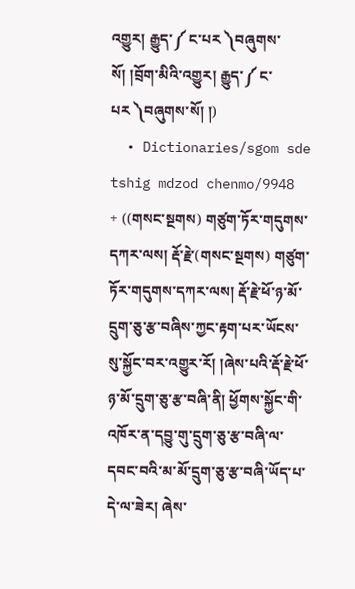འགྱུར། རྒྱུད་༼ ང་པར ༽བཞུགས་སོ། །བྲོག་མིའི་འགྱུར། རྒྱུད་༼ ང་པར ༽བཞུགས་སོ། །)
  • Dictionaries/sgom sde tshig mdzod chenmo/9948  + ((གསང་སྔགས) གཙུག་ཏོར་གདུགས་དཀར་ལས། རྡོ་རྗེ་(གསང་སྔགས) གཙུག་ཏོར་གདུགས་དཀར་ལས། རྡོ་རྗེ་ཕོ་ཉ་མོ་དྲུག་ཅུ་རྩ་བཞིས་ཀྱང་རྟག་པར་ཡོངས་སུ་སྐྱོང་བར་འགྱུར་རོ། །ཞེས་པའི་རྡོ་རྗེ་ཕོ་ཉ་མོ་དྲུག་ཅུ་རྩ་བཞི་ནི། ཕྱོགས་སྐྱོང་གི་འཁོར་ན་དབྱུ་གུ་དྲུག་ཅུ་རྩ་བཞི་ལ་དབང་བའི་མ་མོ་དྲུག་ཅུ་རྩ་བཞི་ཡོད་པ་དེ་ལ་ཟེར། ཞེས་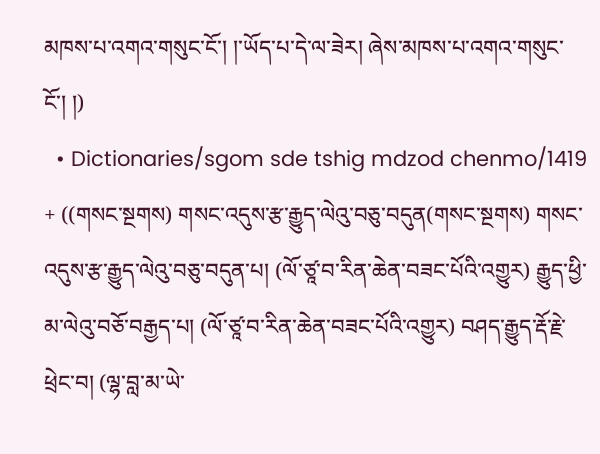མཁས་པ་འགའ་གསུང་ངོ་། །་ཡོད་པ་དེ་ལ་ཟེར། ཞེས་མཁས་པ་འགའ་གསུང་ངོ་། །)
  • Dictionaries/sgom sde tshig mdzod chenmo/1419  + ((གསང་སྔགས) གསང་འདུས་རྩ་རྒྱུད་ལེའུ་བཅུ་བདུན(གསང་སྔགས) གསང་འདུས་རྩ་རྒྱུད་ལེའུ་བཅུ་བདུན་པ། (ལོ་ཙཱ་བ་རིན་ཆེན་བཟང་པོའི་འགྱུར) རྒྱུད་ཕྱི་མ་ལེའུ་བཅོ་བརྒྱད་པ། (ལོ་ཙཱ་བ་རིན་ཆེན་བཟང་པོའི་འགྱུར) བཤད་རྒྱུད་རྡོ་རྗེ་ཕྲེང་བ། (ལྷ་བླ་མ་ཡེ་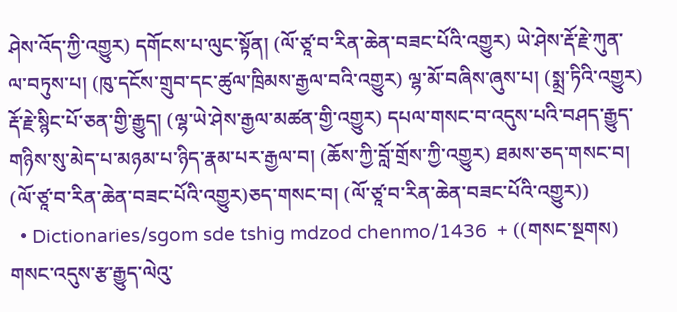ཤེས་འོད་ཀྱི་འགྱུར) དགོངས་པ་ལུང་སྟོན། (ལོ་ཙཱ་བ་རིན་ཆེན་བཟང་པོའི་འགྱུར) ཡེ་ཤེས་རྡོ་རྗེ་ཀུན་ལ་བཏུས་པ། (ཁུ་དངོས་གྲུབ་དང་ཚུལ་ཁྲིམས་རྒྱལ་བའི་འགྱུར) ལྷ་མོ་བཞིས་ཞུས་པ། (སྨྲ་ཏིའི་འགྱུར) རྡོ་རྗེ་སྙིང་པོ་ཅན་གྱི་རྒྱུད། (ལྷ་ཡེ་ཤེས་རྒྱལ་མཚན་གྱི་འགྱུར) དཔལ་གསང་བ་འདུས་པའི་བཤད་རྒྱུད་གཉིས་སུ་མེད་པ་མཉམ་པ་ཉིད་རྣམ་པར་རྒྱལ་བ། (ཆོས་ཀྱི་བློ་གྲོས་ཀྱི་འགྱུར) ཐམས་ཅད་གསང་བ། (ལོ་ཙཱ་བ་རིན་ཆེན་བཟང་པོའི་འགྱུར)ཅད་གསང་བ། (ལོ་ཙཱ་བ་རིན་ཆེན་བཟང་པོའི་འགྱུར))
  • Dictionaries/sgom sde tshig mdzod chenmo/1436  + ((གསང་སྔགས) གསང་འདུས་རྩ་རྒྱུད་ལེའུ་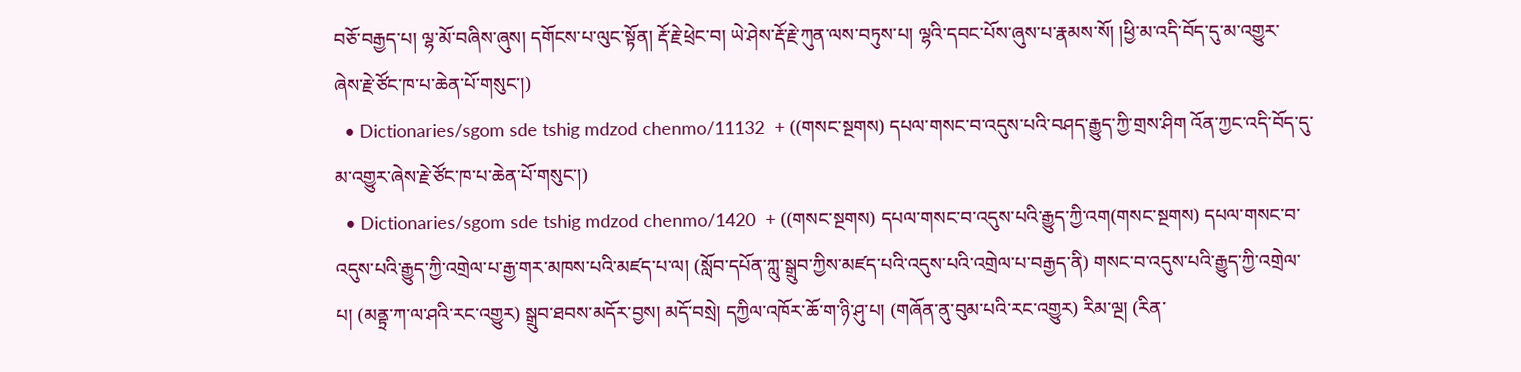བཅོ་བརྒྱད་པ། ལྷ་མོ་བཞིས་ཞུས། དགོངས་པ་ལུང་སྟོན། རྡོ་རྗེ་ཕྲེང་བ། ཡེ་ཤེས་རྡོ་རྗེ་ཀུན་ལས་བཏུས་པ། ལྷའི་དབང་པོས་ཞུས་པ་རྣམས་སོ། །ཕྱི་མ་འདི་བོད་དུ་མ་འགྱུར་ཞེས་རྗེ་ཙོང་ཁ་པ་ཆེན་པོ་གསུང་།)
  • Dictionaries/sgom sde tshig mdzod chenmo/11132  + ((གསང་སྔགས) དཔལ་གསང་བ་འདུས་པའི་བཤད་རྒྱུད་ཀྱི་གྲས་ཤིག འོན་ཀྱང་འདི་བོད་དུ་མ་འགྱུར་ཞེས་རྗེ་ཙོང་ཁ་པ་ཆེན་པོ་གསུང་།)
  • Dictionaries/sgom sde tshig mdzod chenmo/1420  + ((གསང་སྔགས) དཔལ་གསང་བ་འདུས་པའི་རྒྱུད་ཀྱི་འག(གསང་སྔགས) དཔལ་གསང་བ་འདུས་པའི་རྒྱུད་ཀྱི་འགྲེལ་པ་རྒྱ་གར་མཁས་པའི་མཛད་པ་ལ། (སློབ་དཔོན་ཀླུ་སྒྲུབ་ཀྱིས་མཛད་པའི་འདུས་པའི་འགྲེལ་པ་བརྒྱད་ནི) གསང་བ་འདུས་པའི་རྒྱུད་ཀྱི་འགྲེལ་པ། (མནྟྲ་ཀ་ལ་ཤའི་རང་འགྱུར) སྒྲུབ་ཐབས་མདོར་བྱས། མདོ་བསྲེ། དཀྱིལ་འཁོར་ཆོ་ག་ཉི་ཤུ་པ། (གཞོན་ནུ་བུམ་པའི་རང་འགྱུར) རིམ་ལྔ། (རིན་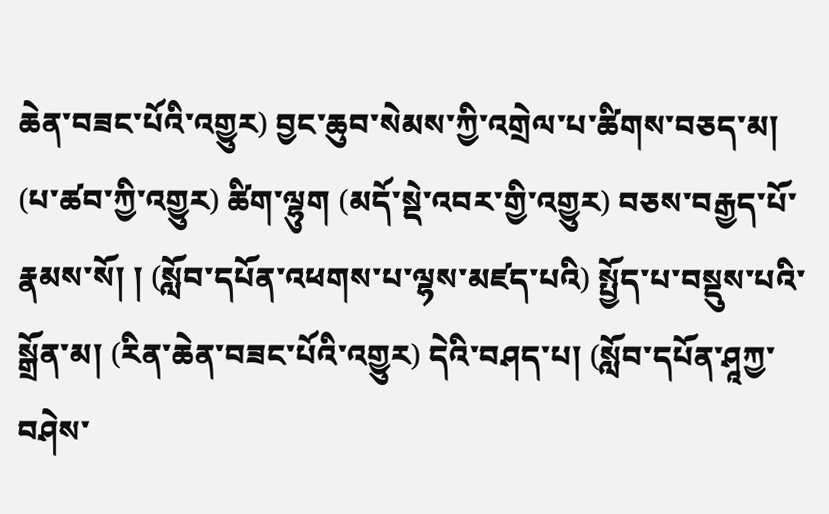ཆེན་བཟང་པོའི་འགྱུར) བྱང་ཆུབ་སེམས་ཀྱི་འགྲེལ་པ་ཚིགས་བཅད་མ། (པ་ཚབ་ཀྱི་འགྱུར) ཚིག་ལྷུག (མདོ་སྡེ་འབར་གྱི་འགྱུར) བཅས་བརྒྱད་པོ་རྣམས་སོ། ། (སློབ་དཔོན་འཕགས་པ་ལྷས་མཛད་པའི) སྤྱོད་པ་བསྡུས་པའི་སྒྲོན་མ། (རིན་ཆེན་བཟང་པོའི་འགྱུར) དེའི་བཤད་པ། (སློབ་དཔོན་ཤཱཀྱ་བཤེས་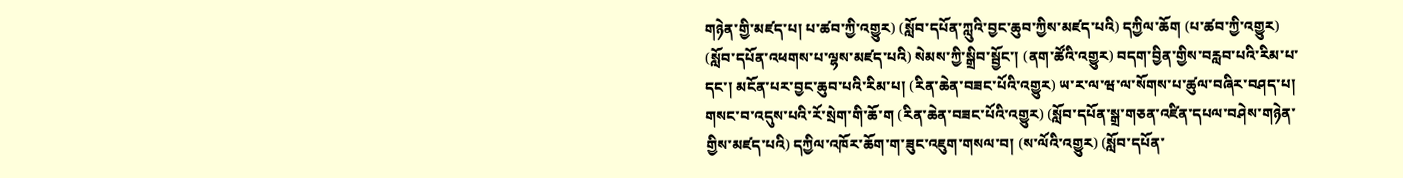གཉེན་གྱི་མཛད་པ། པ་ཚབ་ཀྱི་འགྱུར) (སློབ་དཔོན་ཀླུའི་བྱང་ཆུབ་ཀྱིས་མཛད་པའི) དཀྱིལ་ཆོག (པ་ཚབ་ཀྱི་འགྱུར) (སློབ་དཔོན་འཕགས་པ་ལྷས་མཛད་པའི) སེམས་ཀྱི་སྒྲིབ་སྦྱོང་། (ནག་ཚོའི་འགྱུར) བདག་བྱིན་གྱིས་བརླབ་པའི་རིམ་པ་དང་། མངོན་པར་བྱང་ཆུབ་པའི་རིམ་པ། (རིན་ཆེན་བཟང་པོའི་འགྱུར) ཡ་ར་ལ་ཝ་ལ་སོགས་པ་ཚུལ་བཞིར་བཤད་པ། གསང་བ་འདུས་པའི་རོ་སྲེག་གི་ཆོ་ག (རིན་ཆེན་བཟང་པོའི་འགྱུར) (སློབ་དཔོན་སྒྲ་གཅན་འཛིན་དཔལ་བཤེས་གཉེན་གྱིས་མཛད་པའི) དཀྱིལ་འཁོར་ཆོག་ག་ཟུང་འཇུག་གསལ་བ། (ས་ལོའི་འགྱུར) (སློབ་དཔོན་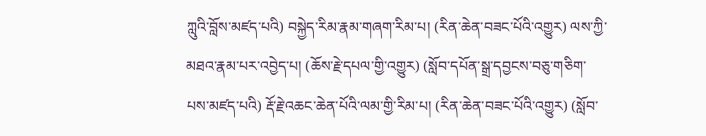ཀླུའི་བློས་མཛད་པའི) བསྐྱེད་རིམ་རྣམ་གཞག་རིམ་པ། (རིན་ཆེན་བཟང་པོའི་འགྱུར) ལས་ཀྱི་མཐའ་རྣམ་པར་འབྱེད་པ། (ཆོས་རྗེ་དཔལ་གྱི་འགྱུར) (སློབ་དཔོན་སྒྲ་དབྱངས་བཅུ་གཅིག་པས་མཛད་པའི) རྡོ་རྗེ་འཆང་ཆེན་པོའི་ལམ་གྱི་རིམ་པ། (རིན་ཆེན་བཟང་པོའི་འགྱུར) (སློབ་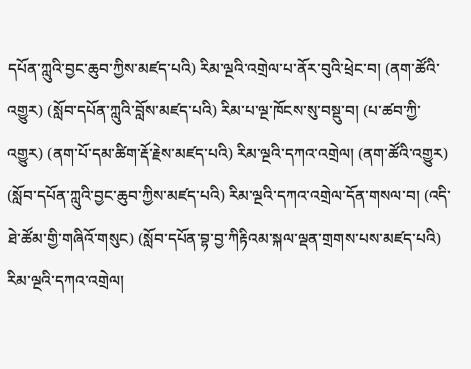དཔོན་ཀླུའི་བྱང་ཆུབ་ཀྱིས་མཛད་པའི) རིམ་ལྔའི་འགྲེལ་པ་ནོར་བུའི་ཕྲེང་བ། (ནག་ཚོའི་འགྱུར) (སློབ་དཔོན་ཀླུའི་བློས་མཛད་པའི) རིམ་པ་ལྔ་ཁོངས་སུ་བསྡུ་བ། (པ་ཚབ་ཀྱི་འགྱུར) (ནག་པོ་དམ་ཚིག་རྡོ་རྗེས་མཛད་པའི) རིམ་ལྔའི་དཀའ་འགྲེལ། (ནག་ཚོའི་འགྱུར) (སློབ་དཔོན་ཀླུའི་བྱང་ཆུབ་ཀྱིས་མཛད་པའི) རིམ་ལྔའི་དཀའ་འགྲེལ་དོན་གསལ་བ། (འདི་ཐེ་ཚོམ་གྱི་གཞིའོ་གསུང) (སློབ་དཔོན་བྷ་བྱ་ཀིརྟིའམ་སྐལ་ལྡན་གྲགས་པས་མཛད་པའི) རིམ་ལྔའི་དཀའ་འགྲེལ།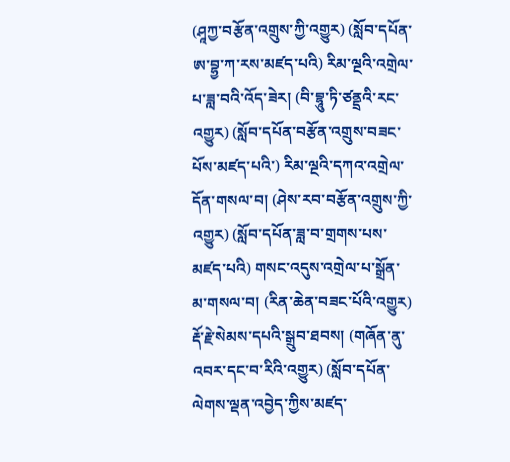(ཤཱཀྱ་བརྩོན་འགྲུས་ཀྱི་འགྱུར) (སློབ་དཔོན་ཨ་བྷྱ་ཀ་རས་མཛད་པའི) རིམ་ལྔའི་འགྲེལ་པ་ཟླ་བའི་འོད་ཟེར། (བི་བྷཱུ་ཏི་ཙནྡྲའི་རང་འགྱུར) (སློབ་དཔོན་བརྩོན་འགྲུས་བཟང་པོས་མཛད་པའི་) རིམ་ལྔའི་དཀའ་འགྲེལ་དོན་གསལ་བ། (ཤེས་རབ་བརྩོན་འགྲུས་ཀྱི་འགྱུར) (སློབ་དཔོན་ཟླ་བ་གྲགས་པས་མཛད་པའི) གསང་འདུས་འགྲེལ་པ་སྒྲོན་མ་གསལ་བ། (རིན་ཆེན་བཟང་པོའི་འགྱུར) རྡོ་རྗེ་སེམས་དཔའི་སྒྲུབ་ཐབས། (གཞོན་ནུ་འབར་དང་བ་རིའི་འགྱུར) (སློབ་དཔོན་ལེགས་ལྡན་འབྱེད་ཀྱིས་མཛད་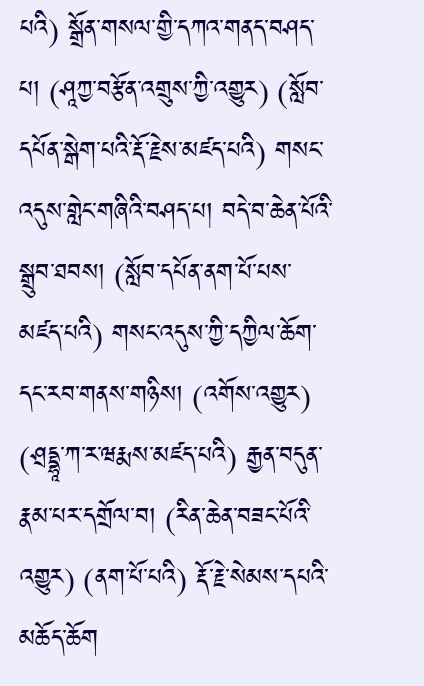པའི) སྒྲོན་གསལ་གྱི་དཀའ་གནད་བཤད་པ། (ཤཱཀྱ་བརྩོན་འགྲུས་ཀྱི་འགྱུར) (སློབ་དཔོན་སྒེག་པའི་རྡོ་རྗེས་མཛད་པའི) གསང་འདུས་གླེང་གཞིའི་བཤད་པ། བདེ་བ་ཆེན་པོའི་སྒྲུབ་ཐབས། (སློབ་དཔོན་ནག་པོ་པས་མཛད་པའི) གསང་འདུས་ཀྱི་དཀྱིལ་ཆོག་དང་རབ་གནས་གཉིས། (འགོས་འགྱུར) (ཤྲདྡྷཱ་ཀ་ར་ཝརྨས་མཛད་པའི) རྒྱན་བདུན་རྣམ་པར་དགྲོལ་བ། (རིན་ཆེན་བཟང་པོའི་འགྱུར) (ནག་པོ་པའི) རྡོ་རྗེ་སེམས་དཔའི་མཆོད་ཆོག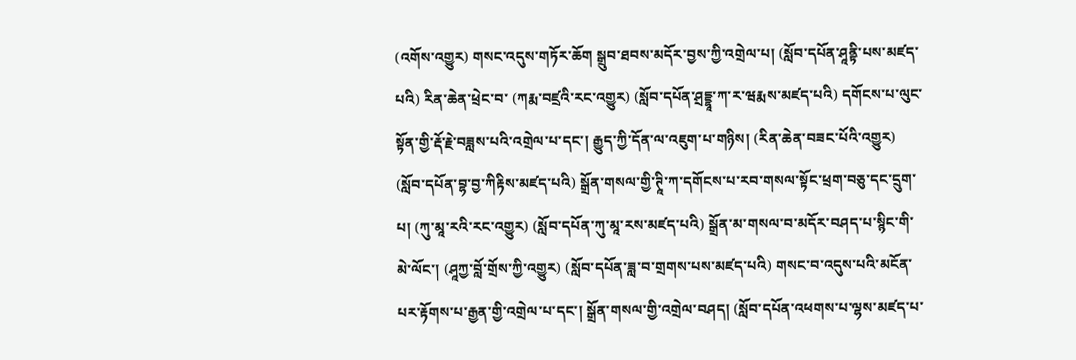(འགོས་འགྱུར) གསང་འདུས་གཏོར་ཆོག སྒྲུབ་ཐབས་མདོར་བྱས་ཀྱི་འགྲེལ་པ། (སློབ་དཔོན་ཤཱནྟི་པས་མཛད་པའི) རིན་ཆེན་ཕྲེང་བ་ (ཀརྨ་བཛྲའི་རང་འགྱུར) (སློབ་དཔོན་ཤྲདྡྷཱ་ཀ་ར་ཝརྨས་མཛད་པའི) དགོངས་པ་ལུང་སྟོན་གྱི་རྡོ་རྗེ་བཟླས་པའི་འགྲེལ་པ་དང་། རྒྱུད་ཀྱི་དོན་ལ་འཇུག་པ་གཉིས། (རིན་ཆེན་བཟང་པོའི་འགྱུར) (སློབ་དཔོན་བྷ་བྱ་ཀིརྟིས་མཛད་པའི) སྒྲོན་གསལ་གྱི་ཊཱི་ཀ་དགོངས་པ་རབ་གསལ་སྟོང་ཕྲག་བཅུ་དང་དྲུག་པ། (ཀུ་མཱ་རའི་རང་འགྱུར) (སློབ་དཔོན་ཀུ་མཱ་རས་མཛད་པའི) སྒྲོན་མ་གསལ་བ་མདོར་བཤད་པ་སྙིང་གི་མེ་ལོང་། (ཤཱཀྱ་བློ་གྲོས་ཀྱི་འགྱུར) (སློབ་དཔོན་ཟླ་བ་གྲགས་པས་མཛད་པའི) གསང་བ་འདུས་པའི་མངོན་པར་རྟོགས་པ་རྒྱན་གྱི་འགྲེལ་པ་དང་། སྒྲོན་གསལ་གྱི་འགྲེལ་བཤད། (སློབ་དཔོན་འཕགས་པ་ལྷས་མཛད་པ་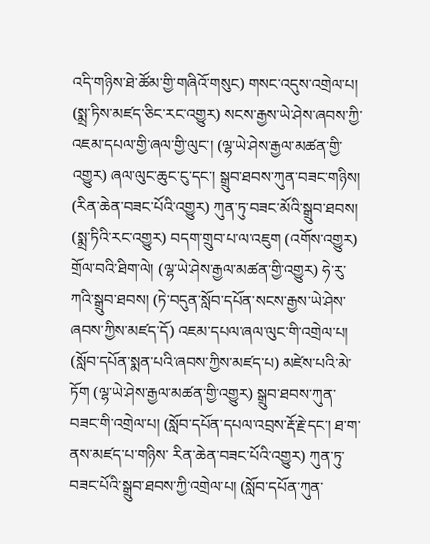འདི་གཉིས་ཐེ་ཚོམ་གྱི་གཞིའོ་གསུང) གསང་འདུས་འགྲེལ་པ། (སྨྲ་ཏིས་མཛད་ཅིང་རང་འགྱུར) སངས་རྒྱས་ཡེ་ཤེས་ཞབས་ཀྱི་འཇམ་དཔལ་གྱི་ཞལ་གྱི་ལུང་། (ལྷ་ཡེ་ཤེས་རྒྱལ་མཚན་གྱི་འགྱུར) ཞལ་ལུང་ཆུང་ངུ་དང་། སྒྲུབ་ཐབས་ཀུན་བཟང་གཉིས། (རིན་ཆེན་བཟང་པོའི་འགྱུར) ཀུན་ཏུ་བཟང་མོའི་སྒྲུབ་ཐབས། (སྨྲ་ཏིའི་རང་འགྱུར) བདག་གྲུབ་པ་ལ་འཇུག (འགོས་འགྱུར) གྲོལ་བའི་ཐིག་ལེ། (ལྷ་ཡེ་ཤེས་རྒྱལ་མཚན་གྱི་འགྱུར) ཧེ་རུ་ཀའི་སྒྲུབ་ཐབས། (ཏེ་བདུན་སློབ་དཔོན་སངས་རྒྱས་ཡེ་ཤེས་ཞབས་ཀྱིས་མཛད་དོ) འཇམ་དཔལ་ཞལ་ལུང་གི་འགྲེལ་པ། (སློབ་དཔོན་སྨན་པའི་ཞབས་ཀྱིས་མཛད་པ) མཛེས་པའི་མེ་ཏོག (ལྷ་ཡེ་ཤེས་རྒྱལ་མཚན་གྱི་འགྱུར) སྒྲུབ་ཐབས་ཀུན་བཟང་གི་འགྲེལ་པ། (སློབ་དཔོན་དཔལ་འབྲས་རྡོ་རྗེ་དང་། ཐ་ག་ནས་མཛད་པ་གཉིས་ རིན་ཆེན་བཟང་པོའི་འགྱུར) ཀུན་ཏུ་བཟང་པོའི་སྒྲུབ་ཐབས་ཀྱི་འགྲེལ་པ། (སློབ་དཔོན་ཀུན་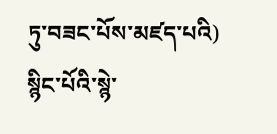ཏུ་བཟང་པོས་མཛད་པའི) སྙིང་པོའི་སྙེ་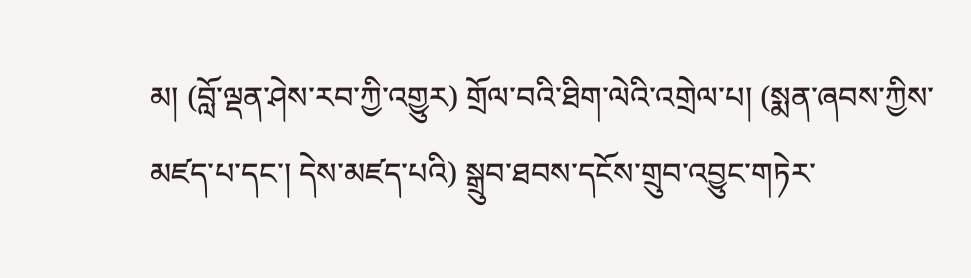མ། (བློ་ལྡན་ཤེས་རབ་ཀྱི་འགྱུར) གྲོལ་བའི་ཐིག་ལེའི་འགྲེལ་པ། (སྨན་ཞབས་ཀྱིས་མཛད་པ་དང་། དེས་མཛད་པའི) སྒྲུབ་ཐབས་དངོས་གྲུབ་འབྱུང་གཏེར་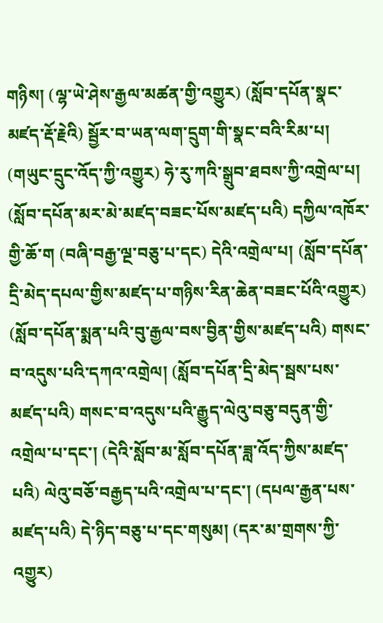གཉིས། (ལྷ་ཡེ་ཤེས་རྒྱལ་མཚན་གྱི་འགྱུར) (སློབ་དཔོན་སྣང་མཛད་རྡོ་རྗེའི) སྦྱོར་བ་ཡན་ལག་དྲུག་གི་སྣང་བའི་རིམ་པ། (གཡུང་དྲུང་འོད་ཀྱི་འགྱུར) ཧེ་རུ་ཀའི་སྒྲུབ་ཐབས་ཀྱི་འགྲེལ་པ། (སློབ་དཔོན་མར་མེ་མཛད་བཟང་པོས་མཛད་པའི) དཀྱིལ་འཁོར་གྱི་ཆོ་ག (བཞི་བརྒྱ་ལྔ་བཅུ་པ་དང) དེའི་འགྲེལ་པ། (སློབ་དཔོན་དྲི་མེད་དཔལ་གྱིས་མཛད་པ་གཉིས་རིན་ཆེན་བཟང་པོའི་འགྱུར) (སློབ་དཔོན་སྨན་པའི་བུ་རྒྱལ་བས་བྱིན་གྱིས་མཛད་པའི) གསང་བ་འདུས་པའི་དཀའ་འགྲེལ། (སློབ་དཔོན་དྲི་མེད་སྦས་པས་མཛད་པའི) གསང་བ་འདུས་པའི་རྒྱུད་ལེའུ་བཅུ་བདུན་གྱི་འགྲེལ་པ་དང་། (དེའི་སློབ་མ་སློབ་དཔོན་ཟླ་འོད་ཀྱིས་མཛད་པའི) ལེའུ་བཅོ་བརྒྱད་པའི་འགྲེལ་པ་དང་། (དཔལ་རྒྱན་པས་མཛད་པའི) དེ་ཉིད་བཅུ་པ་དང་གསུམ། (དར་མ་གྲགས་ཀྱི་འགྱུར)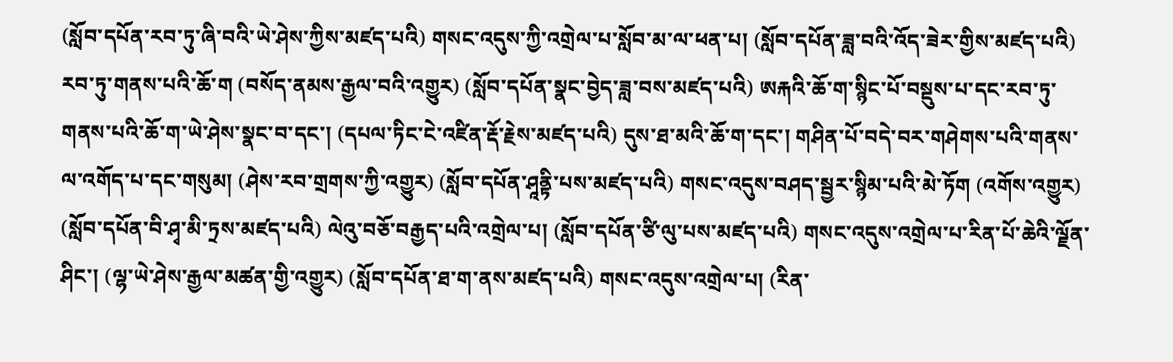(སློབ་དཔོན་རབ་ཏུ་ཞི་བའི་ཡེ་ཤེས་ཀྱིས་མཛད་པའི) གསང་འདུས་ཀྱི་འགྲེལ་པ་སློབ་མ་ལ་ཕན་པ། (སློབ་དཔོན་ཟླ་བའི་འོད་ཟེར་གྱིས་མཛད་པའི) རབ་ཏུ་གནས་པའི་ཆོ་ག (བསོད་ནམས་རྒྱལ་བའི་འགྱུར) (སློབ་དཔོན་སྣང་བྱེད་ཟླ་བས་མཛད་པའི) ཨརྐའི་ཆོ་ག་སྙིང་པོ་བསྡུས་པ་དང་རབ་ཏུ་གནས་པའི་ཆོ་ག་ཡེ་ཤེས་སྣང་བ་དང་། (དཔལ་ཏིང་ངེ་འཛིན་རྡོ་རྗེས་མཛད་པའི) དུས་ཐ་མའི་ཆོ་ག་དང་། གཤིན་པོ་བདེ་བར་གཤེགས་པའི་གནས་ལ་འགོད་པ་དང་གསུམ། (ཤེས་རབ་གྲགས་ཀྱི་འགྱུར) (སློབ་དཔོན་ཤཱནྟི་པས་མཛད་པའི) གསང་འདུས་བཤད་སྦྱར་སྙིམ་པའི་མེ་ཏོག (འགོས་འགྱུར) (སློབ་དཔོན་བི་ཤྭ་མི་ཏྲས་མཛད་པའི) ལེའུ་བཅོ་བརྒྱད་པའི་འགྲེལ་པ། (སློབ་དཔོན་ཙི་ལུ་པས་མཛད་པའི) གསང་འདུས་འགྲེལ་པ་རིན་པོ་ཆེའི་ལྗོན་ཤིང་། (ལྷ་ཡེ་ཤེས་རྒྱལ་མཚན་གྱི་འགྱུར) (སློབ་དཔོན་ཐ་ག་ནས་མཛད་པའི) གསང་འདུས་འགྲེལ་པ། (རིན་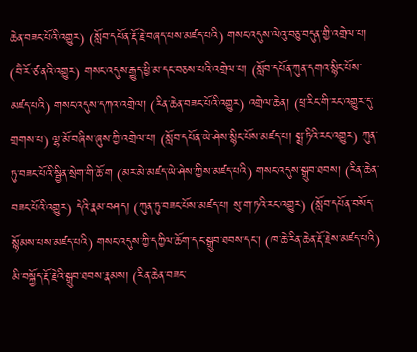ཆེན་བཟང་པོའི་འགྱུར) (སློབ་དཔོན་རྡོ་རྗེ་བཞད་པས་མཛད་པའི) གསང་འདུས་ལེའུ་བཅུ་བདུན་གྱི་འགྲེལ་པ། (བཻ་རོ་ཙ་ནའི་འགྱུར) གསང་འདུས་རྒྱུད་ཕྱི་མ་དང་བཅས་པའི་འགྲེལ་པ། (སློབ་དཔོན་ཀུན་དགའ་སྙིང་པོས་མཛད་པའི) གསང་འདུས་དཀའ་འགྲེལ། (རིན་ཆེན་བཟང་པོའི་འགྱུར) འགྲེལ་ཆེན། (ཕྲ་རིང་གི་རང་འགྱུར་དུ་གྲགས་པ) ལྷ་མོ་བཞིས་ཞུས་ཀྱི་འགྲེལ་པ། (སློབ་དཔོན་ཡེ་ཤེས་སྙིང་པོས་མཛད་པ། སྨྲ་ཏིའི་རང་འགྱུར) ཀུན་ཏུ་བཟང་པོའི་སྦྱིན་སྲེག་གི་ཆོ་ག (མར་མེ་མཛད་ཡེ་ཤེས་ཀྱིས་མཛད་པའི) གསང་འདུས་སྒྲུབ་ཐབས། (རིན་ཆེན་བཟང་པོའི་འགྱུར) དེའི་རྣམ་བཤད། (ཀུན་ཏུ་བཟང་པོས་མཛད་པ། སུ་ག་ཏའི་རང་འགྱུར) (སློབ་དཔོན་བསོད་སྙོམས་པས་མཛད་པའི) གསང་འདུས་ཀྱི་དཀྱིལ་ཆོག་དང་སྒྲུབ་ཐབས་དང་། (ཁ་ཆེ་རིན་ཆེན་རྡོ་རྗེས་མཛད་པའི) མི་བསྐྱོད་རྡོ་རྗེའི་སྒྲུབ་ཐབས་རྣམས། (རིན་ཆེན་བཟང་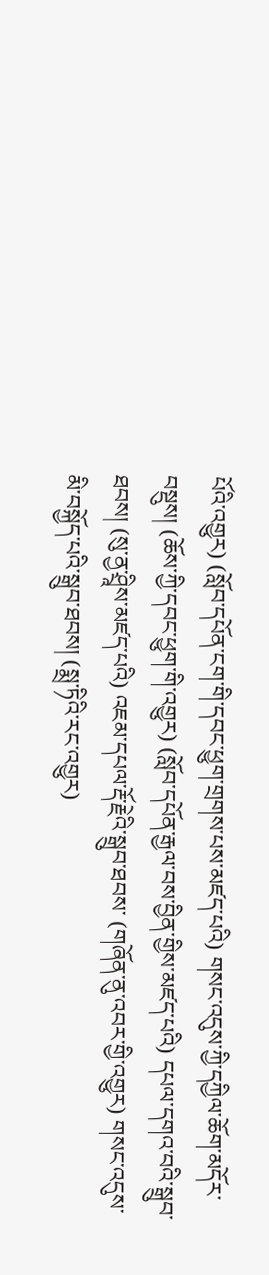པོའི་འགྱུར) (སློབ་དཔོན་ངག་གི་དབང་ཕྱུག་གྲགས་པས་མཛད་པའི) གསང་འདུས་ཀྱི་དཀྱིལ་ཆོག་མདོར་བསྡུས། (ཆོས་ཀྱི་དབང་ཕྱུག་གི་འགྱུར) (སློབ་དཔོན་རྒྱལ་བས་བྱིན་གྱིས་མཛད་པའི) དཔལ་དགའ་བའི་སྒྲུབ་ཐབས། (སུ་ནྱ་ཤྲཱིས་མཛད་པའི) འཇམ་དཔལ་རྡོ་རྗེའི་སྒྲུབ་ཐབས་ (གཞོན་ནུ་འབར་གྱི་འགྱུར) གསང་འདུས་མི་བསྐྱོད་པའི་སྒྲུབ་ཐབས། (སྨྲ་ཏིའི་རང་འགྱུར)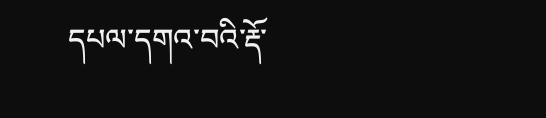དཔལ་དགའ་བའི་རྡོ་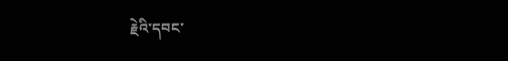རྗེའི་དབང་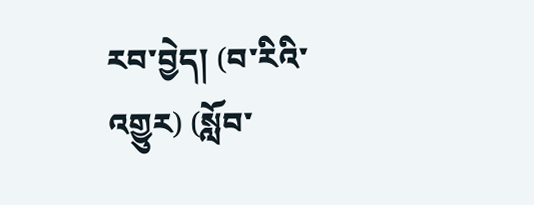རབ་བྱེད། (བ་རིའི་འགྱུར) (སློབ་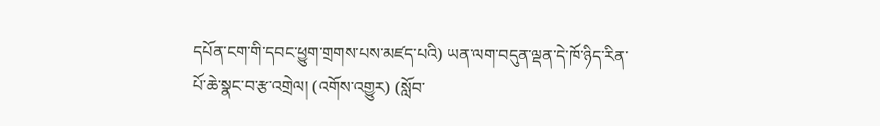དཔོན་ངག་གི་དབང་ཕྱུག་གྲགས་པས་མཛད་པའི) ཡན་ལག་བདུན་ལྡན་དེ་ཁོ་ཉིད་རིན་པོ་ཆེ་སྣང་བ་རྩ་འགྲེལ། (འགོས་འགྱུར) (སློབ་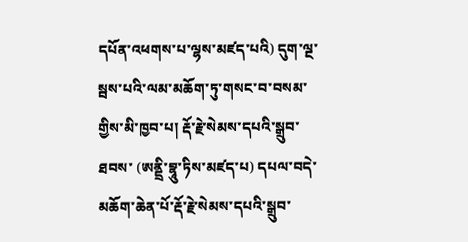དཔོན་འཕགས་པ་ལྷས་མཛད་པའི) དུག་ལྔ་སྦས་པའི་ལམ་མཆོག་ཏུ་གསང་བ་བསམ་གྱིས་མི་ཁྱབ་པ། རྡོ་རྗེ་སེམས་དཔའི་སྒྲུབ་ཐབས་ (ཨནྡྲི་བྷཱུ་ཏིས་མཛད་པ) དཔལ་བདེ་མཆོག་ཆེན་པོ་རྡོ་རྗེ་སེམས་དཔའི་སྒྲུབ་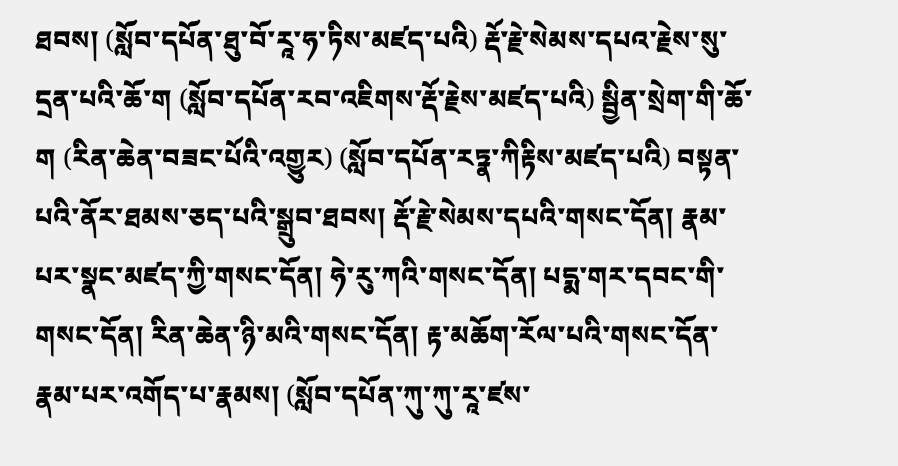ཐབས། (སློབ་དཔོན་ཐུ་བོ་རཱ་ཧ་ཏིས་མཛད་པའི) རྡོ་རྗེ་སེམས་དཔའ་རྗེས་སུ་དྲན་པའི་ཆོ་ག (སློབ་དཔོན་རབ་འཇིགས་རྡོ་རྗེས་མཛད་པའི) སྦྱིན་སྲེག་གི་ཆོ་ག (རིན་ཆེན་བཟང་པོའི་འགྱུར) (སློབ་དཔོན་རཏྣ་ཀིརྟིས་མཛད་པའི) བསྟན་པའི་ནོར་ཐམས་ཅད་པའི་སྒྲུབ་ཐབས། རྡོ་རྗེ་སེམས་དཔའི་གསང་དོན། རྣམ་པར་སྣང་མཛད་ཀྱི་གསང་དོན། ཧེ་རུ་ཀའི་གསང་དོན། པདྨ་གར་དབང་གི་གསང་དོན། རིན་ཆེན་ཉི་མའི་གསང་དོན། རྟ་མཆོག་རོལ་པའི་གསང་དོན་རྣམ་པར་འགོད་པ་རྣམས། (སློབ་དཔོན་ཀུ་ཀུ་རཱ་ཛས་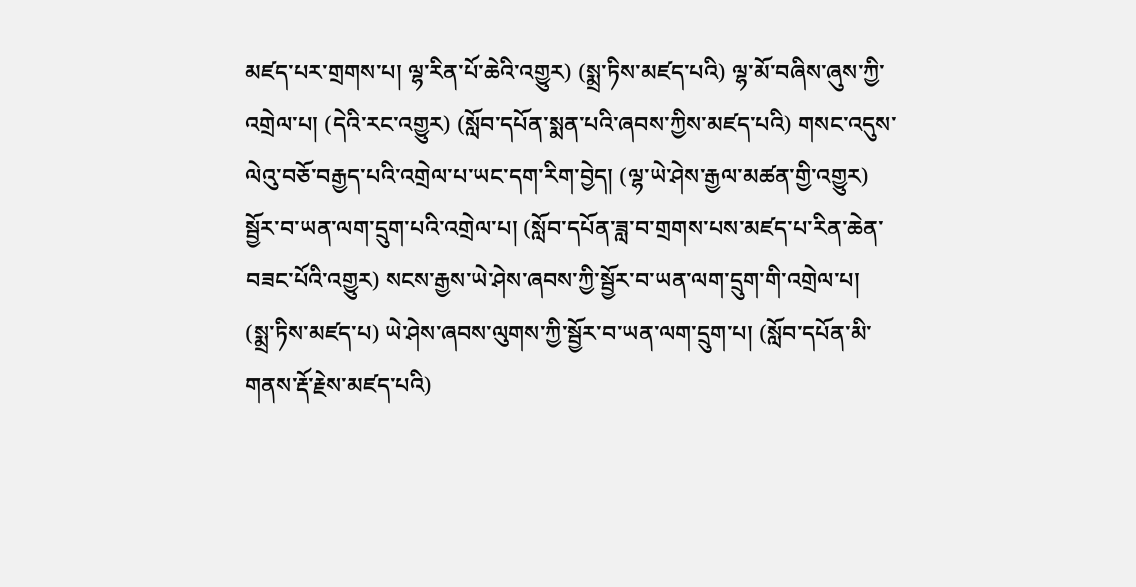མཛད་པར་གྲགས་པ། ལྷ་རིན་པོ་ཆེའི་འགྱུར) (སྨྲ་ཏིས་མཛད་པའི) ལྷ་མོ་བཞིས་ཞུས་ཀྱི་འགྲེལ་པ། (དེའི་རང་འགྱུར) (སློབ་དཔོན་སྨན་པའི་ཞབས་ཀྱིས་མཛད་པའི) གསང་འདུས་ལེའུ་བཅོ་བརྒྱད་པའི་འགྲེལ་པ་ཡང་དག་རིག་བྱེད། (ལྷ་ཡེ་ཤེས་རྒྱལ་མཚན་གྱི་འགྱུར) སྦྱོར་བ་ཡན་ལག་དྲུག་པའི་འགྲེལ་པ། (སློབ་དཔོན་ཟླ་བ་གྲགས་པས་མཛད་པ་རིན་ཆེན་བཟང་པོའི་འགྱུར) སངས་རྒྱས་ཡེ་ཤེས་ཞབས་ཀྱི་སྦྱོར་བ་ཡན་ལག་དྲུག་གི་འགྲེལ་པ། (སྨྲ་ཏིས་མཛད་པ) ཡེ་ཤེས་ཞབས་ལུགས་ཀྱི་སྦྱོར་བ་ཡན་ལག་དྲུག་པ། (སློབ་དཔོན་མི་གནས་རྡོ་རྗེས་མཛད་པའི)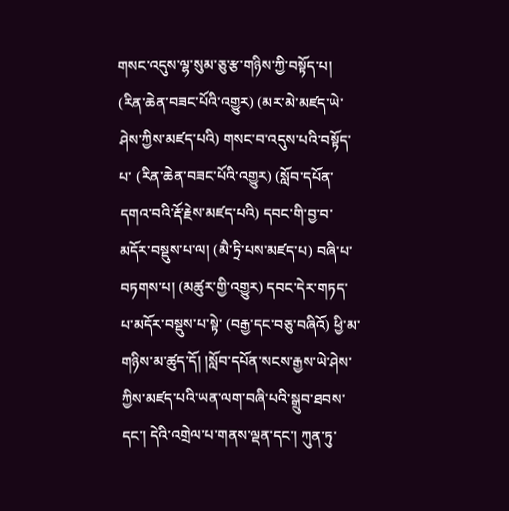གསང་འདུས་ལྷ་སུམ་ཅུ་རྩ་གཉིས་ཀྱི་བསྟོད་པ། (རིན་ཆེན་བཟང་པོའི་འགྱུར) (མར་མེ་མཛད་ཡེ་ཤེས་ཀྱིས་མཛད་པའི) གསང་བ་འདུས་པའི་བསྟོད་པ་ (རིན་ཆེན་བཟང་པོའི་འགྱུར) (སློབ་དཔོན་དགའ་བའི་རྡོ་རྗེས་མཛད་པའི) དབང་གི་བྱ་བ་མདོར་བསྡུས་པ་ལ། (མཻ་ཏྲི་པས་མཛད་པ) བཞི་པ་བཏགས་པ། (མཚུར་གྱི་འགྱུར) དབང་དེར་གཏད་པ་མདོར་བསྡུས་པ་སྟེ་ (བརྒྱ་དང་བཅུ་བཞིའོ) ཕྱི་མ་གཉིས་མ་ཚུད་དོ། །སློབ་དཔོན་སངས་རྒྱས་ཡེ་ཤེས་ཀྱིས་མཛད་པའི་ཡན་ལག་བཞི་པའི་སྒྲུབ་ཐབས་དང་། དེའི་འགྲེལ་པ་གནས་ལྡན་དང་། ཀུན་ཏུ་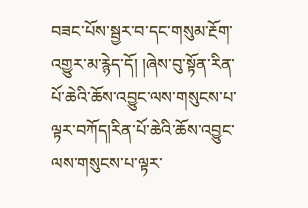བཟང་པོས་སྦྱར་བ་དང་གསུམ་རྔོག་འགྱུར་མ་རྙེད་དོ། །ཞེས་བུ་སྟོན་རིན་པོ་ཆེའི་ཆོས་འབྱུང་ལས་གསུངས་པ་ལྟར་བཀོད།རིན་པོ་ཆེའི་ཆོས་འབྱུང་ལས་གསུངས་པ་ལྟར་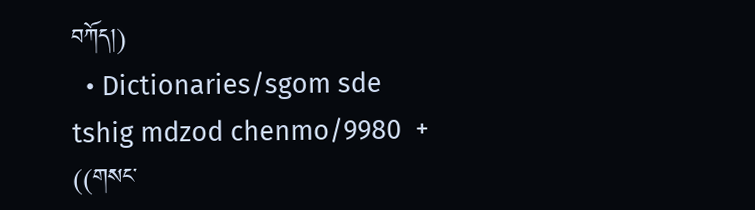བཀོད།)
  • Dictionaries/sgom sde tshig mdzod chenmo/9980  + ((གསང་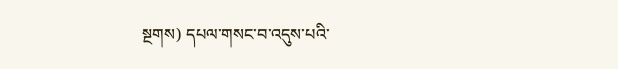སྔགས) དཔལ་གསང་བ་འདུས་པའི་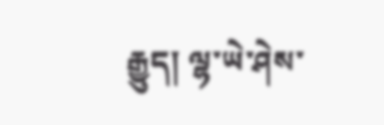རྒྱུད། ལྷ་ཡེ་ཤེས་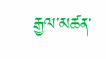རྒྱལ་མཚན་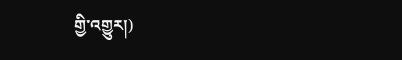གྱི་འགྱུར།)